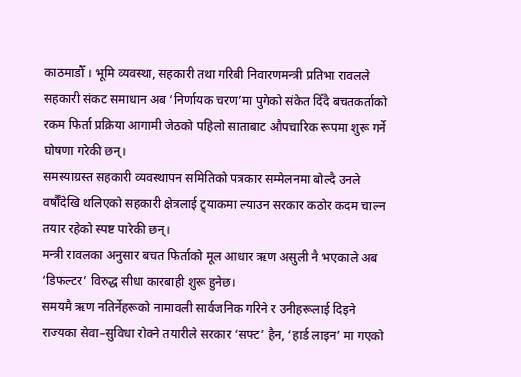काठमाडौँ । भूमि व्यवस्था, सहकारी तथा गरिबी निवारणमन्त्री प्रतिभा रावलले सहकारी संकट समाधान अब ‘निर्णायक चरण’मा पुगेको संकेत दिँदै बचतकर्ताको रकम फिर्ता प्रक्रिया आगामी जेठको पहिलो साताबाट औपचारिक रूपमा शुरू गर्ने घोषणा गरेकी छन्।
समस्याग्रस्त सहकारी व्यवस्थापन समितिको पत्रकार सम्मेलनमा बोल्दै उनले वर्षौँदेखि थलिएको सहकारी क्षेत्रलाई ट्र्याकमा ल्याउन सरकार कठोर कदम चाल्न तयार रहेको स्पष्ट पारेकी छन्।
मन्त्री रावलका अनुसार बचत फिर्ताको मूल आधार ऋण असुली नै भएकाले अब ‘डिफल्टर’ विरुद्ध सीधा कारबाही शुरू हुनेछ।
समयमै ऋण नतिर्नेहरूको नामावली सार्वजनिक गरिने र उनीहरूलाई दिइने राज्यका सेवा–सुविधा रोक्ने तयारीले सरकार ‘सफ्ट’ हैन, ‘हार्ड लाइन’ मा गएको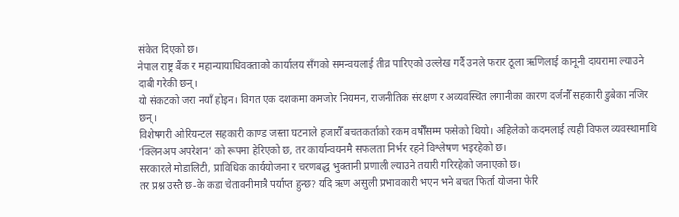संकेत दिएको छ।
नेपाल राष्ट्र बैंक र महान्यायाधिवक्ताको कार्यालय सँगको समन्वयलाई तीव्र पारिएको उल्लेख गर्दै उनले फरार ठूला ऋणिलाई कानूनी दायरामा ल्याउने दाबी गरेकी छन्।
यो संकटको जरा नयाँ होइन। विगत एक दशकमा कमजोर नियमन, राजनीतिक संरक्षण र अव्यवस्थित लगानीका कारण दर्जनौँ सहकारी डुबेका नजिर छन्।
विशेषगरी ओरियन्टल सहकारी काण्ड जस्ता घटनाले हजारौँ बचतकर्ताको रकम वर्षौँसम्म फसेको थियो। अहिलेको कदमलाई त्यही विफल व्यवस्थामाथि ‘क्लिनअप अपरेशन’ को रूपमा हेरिएको छ, तर कार्यान्वयनमै सफलता निर्भर रहने विश्लेषण भइरहेको छ।
सरकारले मोडालिटी, प्राविधिक कार्ययोजना र चरणबद्ध भुक्तानी प्रणाली ल्याउने तयारी गरिरहेको जनाएको छ।
तर प्रश्न उस्तै छ-के कडा चेतावनीमात्रै पर्याप्त हुन्छ? यदि ऋण असुली प्रभावकारी भएन भने बचत फिर्ता योजना फेरि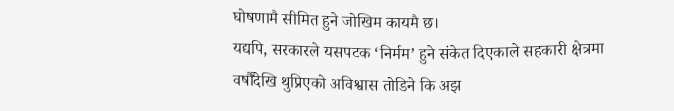घोषणामै सीमित हुने जोखिम कायमै छ।
यद्यपि, सरकारले यसपटक ‘निर्मम’ हुने संकेत दिएकाले सहकारी क्षेत्रमा वर्षौँदेखि थुप्रिएको अविश्वास तोडिने कि अझ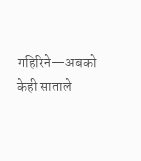गहिरिने—अबको केही साताले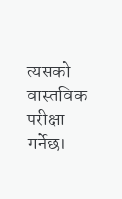त्यसको वास्तविक परीक्षा गर्नेछ।